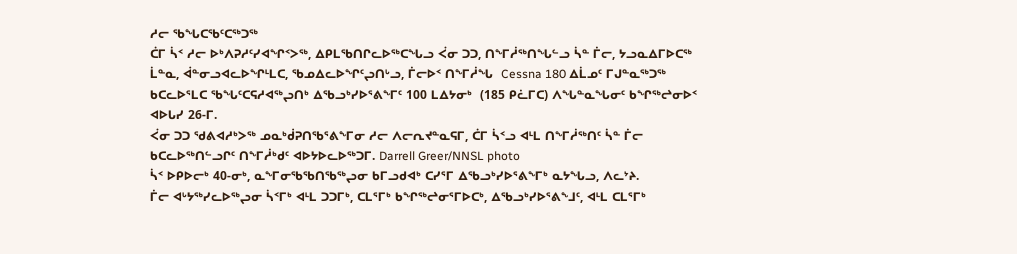ᓱᓕ ᖃᖓᑕᖃᑦᑕᖅᑐᖅ
ᑖᒥ ᓵᑉ ᓱᓕ ᐅᒃᐱᕈᓱᑦᓯᐊᖏᑉᐳᖅ, ᐃᑭᒪᖃᑎᒋᓚᐅᖅᑕᖓᓗ ᐹᓂ ᑐᑐ, ᑎᖕᒥᓲᖅᑎᖓᓪᓗ ᓵᓐ ᒦᓕ, ᔭᓗᓇᐃᒥᐅᑕᖅ ᒫᓐᓇ, ᐋᓐᓂᓗᐊᓚᐅᖏᒻᒪᑕ, ᖃᓄᐃᓚᐅᖏᑦᖢᑎᒡᓗ, ᒦᓕᐅᑉ ᑎᖕᒥᓲᖓ  Cessna 180 ᐃᒫᓄᑦ ᒥᒍᓐᓇᖅᑐᖅ ᑲᑕᓚᐅᕐᒪᑕ ᖃᖓᑦᑕᕋᓱᐊᖅᖢᑎᒃ ᐃᖃᓗᒃᓯᐅᕐᕕᖕᒥᑦ 100 ᒪᐃᔭᓂᒃ  (185 ᑭᓛᒥᑕ) ᐱᖓᓐᓇᖓᓂᑦ ᑲᖏᖅᖠᓂᐅᑉ ᐊᐅᒐᓯ 26-ᒥ.
ᐹᓂ ᑐᑐ ᖁᕕᐊᓱᒃᐳᖅ ᓄᓇᒃᑰᕈᑎᖃᕐᕕᖕᒥᓂ ᓱᓕ ᐱᓕᕆᔪᓐᓇᕋᒥ, ᑖᒥ ᓵᑉᓗ ᐊᒻᒪ ᑎᖕᒥᓲᖅᑎᑦ ᓵᓐ ᒦᓕ ᑲᑕᓚᐅᖅᑎᓪᓗᒋᑦ ᑎᖕᒥᓲᒃᑯᑦ ᐊᐅᔭᐅᓚᐅᖅᑐᒥ. Darrell Greer/NNSL photo
ᓵᑉ ᐅᑭᐅᓕᒃ 40-ᓂᒃ, ᓇᖕᒥᓂᖃᖃᑎᖃᖅᖢᓂ ᑲᒥᓗᑯᐊᒃ ᑕᓯᕐᒥ ᐃᖃᓗᒃᓯᐅᕐᕕᖕᒥᒃ ᓇᔭᖓᓗ, ᐱᓚᔾᔨ.
ᒦᓕ ᐊᒡᔭᖅᓯᓚᐅᖅᖢᓂ ᓵᑉᒥᒃ ᐊᒻᒪ ᑐᑐᒥᒃ, ᑕᒪᕐᒥᒃ ᑲᖏᖅᖠᓂᕐᒥᐅᑕᒃ, ᐃᖃᓗᒃᓯᐅᕐᕕᖕᒧᑦ, ᐊᒻᒪ ᑕᒪᕐᒥᒃ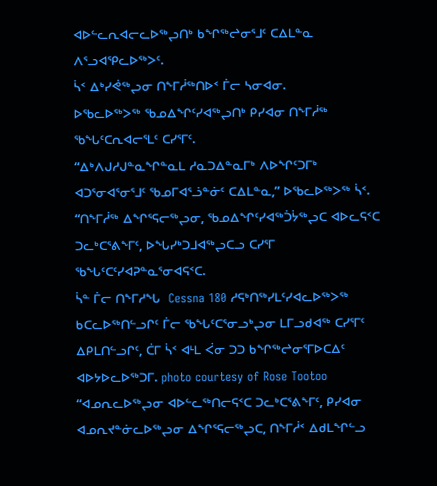ᐊᐅᓪᓚᕆᐊᓕᓚᐅᖅᖢᑎᒃ ᑲᖏᖅᖠᓂᕐᒧᑦ ᑕᐃᒪᓐᓇ ᐱᕐᓗᐊᕿᓚᐅᖅᐳᑦ.
ᓵᑉ ᐃᒃᓯᕚᖅᖢᓂ ᑎᖕᒥᓲᖅᑎᐅᑉ ᒦᓕ ᓴᓂᐊᓂ.
ᐅᖃᓚᐅᖅᐳᖅ ᖃᓄᐃᖏᑦᓯᐊᖅᖢᑎᒃ ᑭᓯᐊᓂ ᑎᖕᒥᓲᖅ ᖃᖓᑦᑕᕆᐊᓕᕐᒪᑦ ᑕᓯᕐᒥᑦ.
“ᐃᒃᐱᒍᓱᒍᓐᓇᖏᓐᓇᒪ ᓱᓇᑐᐃᓐᓇᒥᒃ ᐱᐅᖏᑦᑐᒥᒃ ᐊᑐᕐᓂᐊᕐᓂᕐᒧᑦ ᖃᓄᒥᐊᕐᓘᓐᓃᑦ ᑕᐃᒪᓐᓇ,” ᐅᖃᓚᐅᖅᐳᖅ ᓵᑉ.
“ᑎᖕᒥᓲᖅ ᐃᖏᕐᕋᓕᖅᖢᓂ, ᖃᓄᐃᖏᑦᓯᐊᖅᑑᔮᖅᖢᑕ ᐊᐅᓚᕋᑉᑕ ᑐᓚᒃᑕᕐᕕᖕᒥᑦ, ᐅᖓᓯᒃᑐᒧᐊᖅᖢᑕᓗ ᑕᓯᕐᒥ ᖃᖓᑦᑕᑦᓯᐊᕈᓐᓇᕐᓂᐊᕋᑉᑕ.
ᓵᓐ ᒦᓕ ᑎᖕᒥᓱᖓ  Cessna 180 ᓱᕋᒃᑎᖅᓯᒪᑦᓯᐊᓚᐅᖅᐳᖅ ᑲᑕᓚᐅᖅᑎᓪᓗᒋᑦ ᒦᓕ ᖃᖓᑦᑕᕐᓂᓗᒃᖢᓂ ᒪᒥᓗᑯᐊᖅ ᑕᓯᕐᒥᑦ ᐃᑭᒪᑎᓪᓗᒋᑦ, ᑖᒥ ᓵᑉ ᐊᒻᒪ ᐹᓂ ᑐᑐ ᑲᖏᖅᖠᓂᕐᒥᐅᑕᐃᑦ ᐊᐅᔭᐅᓚᐅᖅᑐᒥ. photo courtesy of Rose Tootoo
“ᐊᓄᕆᓚᐅᖅᖢᓂ ᐊᐅᓪᓚᖅᑎᓕᕋᑉᑕ ᑐᓚᒃᑕᕐᕕᖕᒥᑦ, ᑭᓯᐊᓂ ᐊᓄᕆᔪᓐᓃᓚᐅᖅᖢᓂ ᐃᖏᕐᕋᓕᖅᖢᑕ, ᑎᖕᒥᓲᑉ ᐃᑯᒪᖏᓪᓗ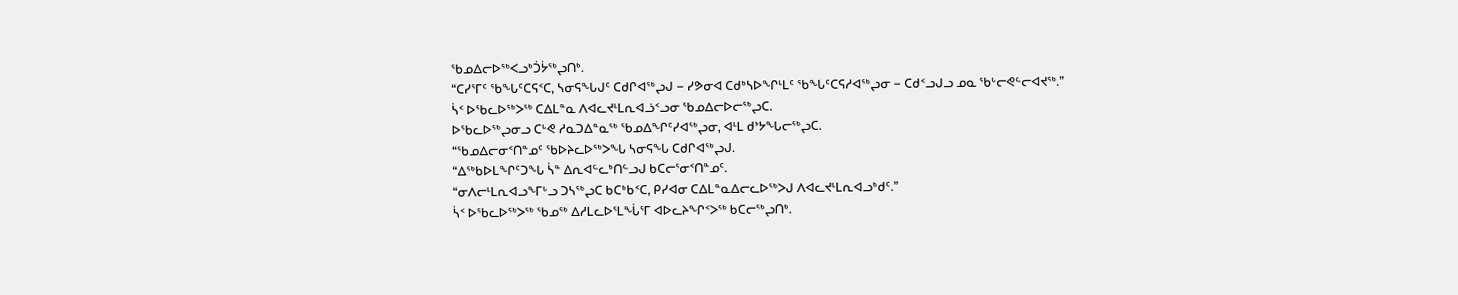ᖃᓄᐃᓕᐅᖅᐸᓗᒃᑑᔮᖅᖢᑎᒃ.
“ᑕᓯᕐᒥᑦ ᖃᖓᑦᑕᕋᑉᑕ, ᓴᓂᕋᖓᒍᑦ ᑕᑯᒋᐊᖅᖢᒍ − ᓯᕗᓂᐊ ᑕᑯᒃᓴᐅᖏᒻᒪᑦ ᖃᖓᑦᑕᕋᓱᐊᖅᖢᓂ − ᑕᑯᑉᓗᒍᓗ ᓄᓇ ᖃᒡᓕᕙᓪᓕᐊᔪᖅ.”
ᓵᑉ ᐅᖃᓚᐅᖅᐳᖅ ᑕᐃᒪᓐᓇ ᐱᐊᓚᔪᒻᒪᕆᐊᓘᑉᓗᓂ ᖃᓄᐃᓕᐅᓕᖅᖢᑕ.
ᐅᖃᓚᐅᖅᖢᓂᓗ ᑕᒡᕙ ᓱᓇᑐᐃᓐᓇᖅ ᖃᓄᐃᖏᑦᓯᐊᖅᖢᓂ, ᐊᒻᒪ ᑯᔾᔭᖓᓕᖅᖢᑕ.
“ᖃᓄᐃᓕᓂᑉᑎᓐᓄᑦ ᖃᐅᔨᓚᐅᖅᐳᖓ ᓴᓂᕋᖓ ᑕᑯᒋᐊᖅᖢᒍ.
“ᐃᖅᑲᐅᒪᖏᑦᑐᖓ ᓵᓐ ᐃᕆᐊᓪᓚᒃᑎᓪᓗᒍ ᑲᑕᓕᕐᓂᑉᑎᓐᓄᑦ.
“ᓂᐱᓕᒻᒪᕆᐊᓗᖕᒥᒡᓗ ᑐᓴᖅᖢᑕ ᑲᑕᒃᑲᑉᑕ, ᑭᓯᐊᓂ ᑕᐃᒪᓐᓇᐃᓕᓚᐅᖅᐳᒍ ᐱᐊᓚᔪᒻᒪᕆᐊᓗᒃᑯᑦ.”
ᓵᑉ ᐅᖃᓚᐅᖅᐳᖅ ᖃᓄᖅ ᐃᓱᒪᓚᐅᕐᒪᖔᕐᒥ ᐊᐅᓚᔨᖏᑉᐳᖅ ᑲᑕᓕᖅᖢᑎᒃ.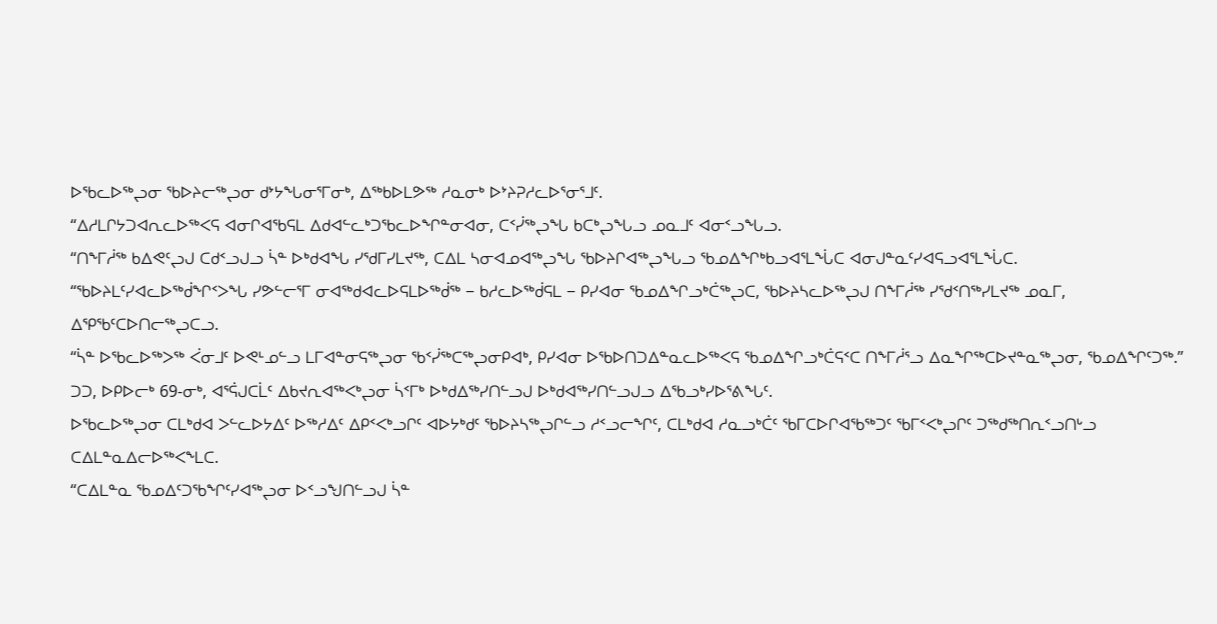ᐅᖃᓚᐅᖅᖢᓂ ᖃᐅᔨᓕᖅᖢᓂ ᑯᔾᔭᖓᓂᕐᒥᓂᒃ, ᐃᖅᑲᐅᒪᕗᖅ ᓱᓇᓂᒃ ᐅᔾᔨᕈᓱᓚᐅᕐᓂᕐᒧᑦ.
“ᐃᓱᒪᒋᔭᑐᐊᕆᓚᐅᖅᐸᕋ ᐊᓂᒋᐊᖃᕋᒪ ᐃᑯᐊᓪᓚᒃᑐᖃᓚᐅᖏᓐᓂᐊᓂ, ᑕᑉᓰᖅᖢᖓ ᑲᑕᒃᖢᖓᓗ ᓄᓇᒧᑦ ᐊᓂᑉᓗᖓᓗ.
“ᑎᖕᒥᓲᖅ ᑲᐃᕙᑦᖢᒍ ᑕᑯᑉᓗᒍᓗ ᓵᓐ ᐅᒃᑯᐊᖓ ᓯᖁᒥᓯᒪᔪᖅ, ᑕᐃᒪ ᓴᓂᐊᓄᐊᖅᖢᖓ ᖃᐅᔨᒋᐊᖅᖢᖓᓗ ᖃᓄᐃᖏᒃᑲᓗᐊᕐᒪᖔᑕ ᐊᓂᒍᓐᓇᑦᓯᐊᕋᓗᐊᕐᒪᖔᑕ.
“ᖃᐅᔨᒪᑦᓯᐊᓚᐅᖅᑰᖏᑉᐳᖓ ᓯᕗᓪᓕᕐᒥ ᓂᐊᖅᑯᐊᓚᐅᕋᒪᐅᖅᑰᖅ − ᑲᓱᓚᐅᖅᑰᕋᒪ − ᑭᓯᐊᓂ ᖃᓄᐃᖏᓗᒃᑖᖅᖢᑕ, ᖃᐅᔨᓴᓚᐅᖅᖢᒍ ᑎᖕᒥᓲᖅ ᓯᖁᑉᑎᖅᓯᒪᔪᖅ ᓄᓇᒥ, ᐃᕿᖃᑦᑕᐅᑎᓕᖅᖢᑕᓗ.
“ᓵᓐ ᐅᖃᓚᐅᖅᐳᖅ ᐹᓂᒧᑦ ᐅᕙᒻᓄᓪᓗ ᒪᒥᐊᓐᓂᕋᖅᖢᓂ ᖃᑉᓰᖅᑕᖅᖢᓂᑭᐊᒃ, ᑭᓯᐊᓂ ᐅᖃᐅᑎᑐᐃᓐᓇᓚᐅᖅᐸᕋ ᖃᓄᐃᖏᓗᒃᑖᕋᑉᑕ ᑎᖕᒥᓲᕐᓗ ᐃᓇᖏᖅᑕᐅᔪᓐᓇᖅᖢᓂ, ᖃᓄᐃᖏᑦᑐᖅ.”
ᑐᑐ, ᐅᑭᐅᓕᒃ 69-ᓂᒃ, ᐊᕐᕌᒍᑕᒫᑦ ᐃᑲᔪᕆᐊᖅᐸᒃᖢᓂ ᓵᑉᒥᒃ ᐅᒃᑯᐃᖅᓯᑎᓪᓗᒍ ᐅᒃᑯᐊᖅᓯᑎᓪᓗᒍᓗ ᐃᖃᓗᒃᓯᐅᕐᕕᖓᑦ.
ᐅᖃᓚᐅᖅᖢᓂ ᑕᒪᒃᑯᐊ ᐳᓪᓚᐅᔭᐃᑦ ᐅᖅᓱᐃᑦ ᐃᑭᑉᐸᒃᓗᒋᑦ ᐊᐅᔭᒃᑯᑦ ᖃᐅᔨᓴᖅᖢᒋᓪᓗ ᓱᑉᓗᓕᖏᑦ, ᑕᒪᒃᑯᐊ ᓱᓇᓗᒃᑖᑦ ᖃᒥᑕᐅᒋᐊᖃᖅᑐᑦ ᖃᒥᑉᐸᒃᖢᒋᑦ ᑐᖅᑯᖅᑎᕆᑉᓗᑎᒡᓗ ᑕᐃᒪᓐᓇᐃᓕᐅᖅᐸᖕᒪᑕ.
“ᑕᐃᒪᓐᓇ ᖃᓄᐃᑦᑐᖃᖏᑦᓯᐊᖅᖢᓂ ᐅᑉᓗᖑᑎᓪᓗᒍ ᓵᓐ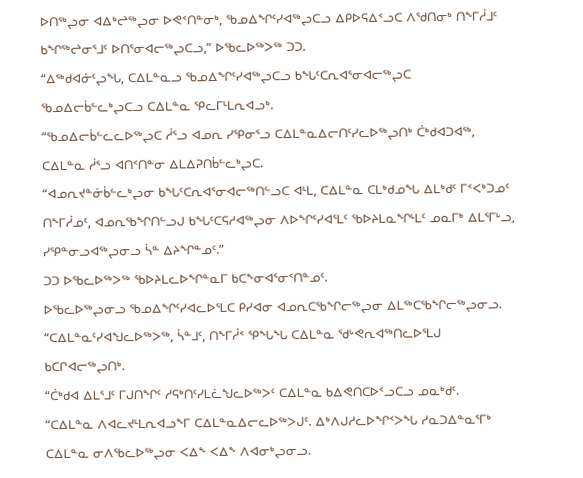ᐅᑎᖅᖢᓂ ᐊᐃᒃᖠᖅᖢᓂ ᐅᕙᑉᑎᓐᓂᒃ, ᖃᓄᐃᖏᑦᓯᐊᖅᖢᑕᓗ ᐃᑭᐅᕋᐃᑉᓗᑕ ᐱᖁᑎᓂᒃ ᑎᖕᒥᓲᒧᑦ ᑲᖏᖅᖠᓂᕐᒧᑦ ᐅᑎᕐᓂᐊᓕᖅᖢᑕᓗ,” ᐅᖃᓚᐅᖅᐳᖅ ᑐᑐ.
“ᐃᖅᑯᐊᓃᑦᖢᖓ, ᑕᐃᒪᓐᓇᓗ ᖃᓄᐃᖏᑦᓯᐊᖅᖢᑕᓗ ᑲᖓᑦᑕᕆᐊᕐᓂᐊᓕᖅᖢᑕ ᖃᓄᐃᓕᑳᓪᓚᒃᖢᑕᓗ ᑕᐃᒪᓐᓇ ᕿᓚᒥᒻᒪᕆᐊᓗᒃ.
“ᖃᓄᐃᓕᑳᓪᓚᓚᐅᖅᖢᑕ ᓲᕐᓗ ᐊᓄᕆ ᓯᕿᓂᕐᓗ ᑕᐃᒪᓐᓇᐃᓕᑎᑦᓯᓚᐅᖅᖢᑎᒃ ᑖᒃᑯᐊᑐᐊᖅ, ᑕᐃᒪᓐᓇ ᓲᕐᓗ ᐊᑎᑉᑎᓐᓂ ᐃᒪᐃᕈᑎᑳᓪᓚᒃᖢᑕ.
“ᐊᓄᕆᔪᓐᓃᑳᓪᓚᒃᖢᓂ ᑲᖓᑦᑕᕆᐊᕐᓂᐊᓕᖅᑎᓪᓗᑕ ᐊᒻᒪ, ᑕᐃᒪᓐᓇ ᑕᒪᒃᑯᓄᖓ ᐃᒪᒃᑯᑦ ᒥᑉᐸᒃᑐᓄᑦ ᑎᖕᒥᓲᓄᑦ, ᐊᓄᕆᖃᖏᑎᓪᓗᒍ ᑲᖓᑦᑕᕋᓱᐊᖅᖢᓂ ᐱᐅᖏᑦᓯᐊᕐᒪᑦ ᖃᐅᔨᒪᓇᖏᒻᒪᑦ ᓄᓇᒥᒃ ᐃᒪᕐᒥᒡᓗ, ᓯᕿᓐᓂᓗᐊᖅᖢᓂᓗ ᓵᓐ ᐃᔨᖏᓐᓄᑦ.”
ᑐᑐ ᐅᖃᓚᐅᖅᐳᖅ ᖃᐅᔨᒪᓚᐅᖏᓐᓇᒥ ᑲᑕᖕᓂᐊᕐᓂᑉᑎᓐᓄᑦ.
ᐅᖃᓚᐅᖅᖢᓂᓗ ᖃᓄᐃᖏᑦᓯᐊᓚᐅᕐᒪᑕ ᑭᓯᐊᓂ ᐊᓄᕆᑕᖃᖏᓕᖅᖢᓂ ᐃᒪᖅᑕᖃᖏᓕᖅᖢᓂᓗ.
“ᑕᐃᒪᓐᓇᑦᓯᐊᖑᓚᐅᖅᐳᖅ, ᓵᓐᒧᑦ, ᑎᖕᒥᓲᑉ ᕿᖓᖓ ᑕᐃᒪᓐᓇ ᖁᒡᕙᕆᐊᖅᑎᓚᐅᕐᒪᒍ ᑲᑕᒋᐊᓕᖅᖢᑎᒃ.
“ᑖᒃᑯᐊ ᐃᒪᕐᒧᑦ ᒥᒍᑎᖏᑦ ᓱᕋᒃᑎᑦᓯᒪᓛᖑᓚᐅᖅᐳᑦ ᑕᐃᒪᓐᓇ ᑲᐃᕙᑎᑕᐅᑉᓗᑕᓗ ᓄᓇᒃᑯᑦ.
“ᑕᐃᒪᓐᓇ ᐱᐊᓚᔪᒻᒪᕆᐊᓗᖕᒥ ᑕᐃᒪᓐᓇᐃᓕᓚᐅᖅᐳᒍᑦ. ᐃᒃᐱᒍᓱᓚᐅᖏᑉᐳᖓ ᓱᓇᑐᐃᓐᓇᕐᒥᒃ ᑕᐃᒪᓐᓇ ᓂᐱᖃᓚᐅᖅᖢᓂ ᐸᐃᖕ ᐸᐃᖕ ᐱᐊᓂᒃᖢᓂᓗ.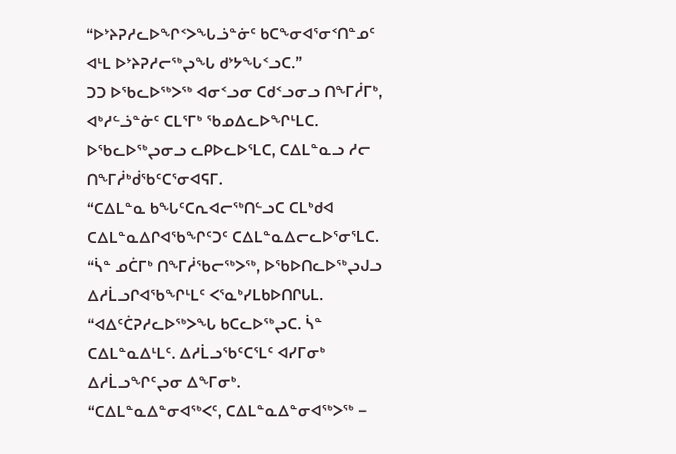“ᐅᔾᔨᕈᓱᓚᐅᖏᑉᐳᖓᓘᓐᓃᑦ ᑲᑕᖕᓂᐊᕐᓂᑉᑎᓐᓄᑦ ᐊᒻᒪ ᐅᔾᔨᕈᓱᓕᖅᖢᖓ ᑯᔾᔭᖓᑉᓗᑕ.”
ᑐᑐ ᐅᖃᓚᐅᖅᐳᖅ ᐊᓂᑉᓗᓂ ᑕᑯᑉᓗᓂᓗ ᑎᖕᒥᓲᒥᒃ, ᐊᒃᓱᓪᓘᓐᓃᑦ ᑕᒪᕐᒥᒃ ᖃᓄᐃᓚᐅᖏᒻᒪᑕ.
ᐅᖃᓚᐅᖅᖢᓂᓗ ᓚᑭᐅᓚᐅᕐᒪᑕ, ᑕᐃᒪᓐᓇᓗ ᓱᓕ ᑎᖕᒥᓲᒃᑰᖃᑦᑕᕐᓂᐊᕋᒥ.
“ᑕᐃᒪᓐᓇ ᑲᖓᑦᑕᕆᐊᓕᖅᑎᓪᓗᑕ ᑕᒪᒃᑯᐊ ᑕᐃᒪᓐᓇᐃᒋᐊᖃᖏᑦᑐᑦ ᑕᐃᒪᓐᓇᐃᓕᓚᐅᕐᓂᕐᒪᑕ.
“ᓵᓐ ᓄᑖᒥᒃ ᑎᖕᒥᓲᖃᓕᖅᐳᖅ, ᐅᖃᐅᑎᓚᐅᖅᖢᒍᓗ ᐃᓱᒫᓗᒋᐊᖃᖏᒻᒪᑦ ᐸᕐᓇᒃᓯᒪᑲᐅᑎᒋᒐᒪ.
“ᐊᐃᑦᑖᕈᓱᓚᐅᖅᐳᖓ ᑲᑕᓚᐅᖅᖢᑕ. ᓵᓐ ᑕᐃᒪᓐᓇᐃᒻᒪᑦ. ᐃᓱᒫᓗᖃᑦᑕᕐᒪᑦ ᐊᓯᒥᓂᒃ ᐃᓱᒫᓗᖏᑦᖢᓂ ᐃᖕᒥᓂᒃ.
“ᑕᐃᒪᓐᓇᐃᓐᓂᐊᖅᐸᑦ, ᑕᐃᒪᓐᓇᐃᓐᓂᐊᖅᐳᖅ −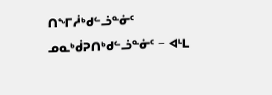ᑎᖕᒥᓲᒃᑯᓪᓘᓐᓃᑦ ᓄᓇᒃᑰᕈᑎᒃᑯᓪᓘᓐᓃᑦ − ᐊᒻᒪ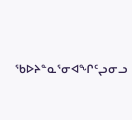ᖃᐅᔨᓐᓇᕐᓂᐊᖏᑦᖢᓂᓗ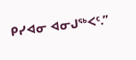ᑭᓯᐊᓂ ᐊᓂᒍᖅᐸᑦ.”